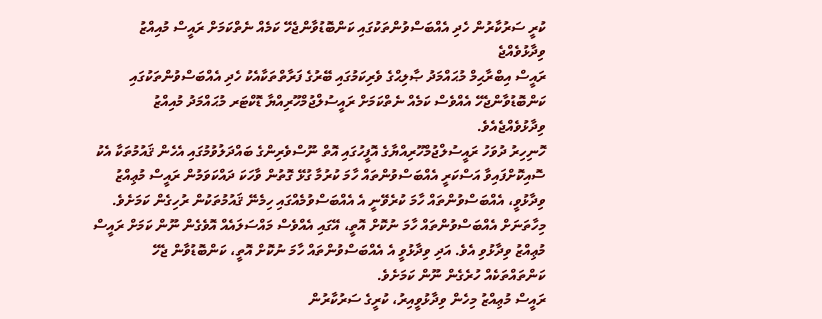ކުރީ ސަރުކާރުން ހެދި އެއްބަސްވުންތަކުގައި ކަންބޮޑުވާންޖެހޭ ކަމެއް ނެތްކަމަށް ރައީސް މުއިއްޒު ވިދާޅުވެއްޖެ
ރައީސް އިބްރާޙިމް މުޙައްމަދު ޞާލިޙްގެ ވެރިކަމުގައި ބޭރުގެ ފަރާތްތަކާއެކު ހެދި އެއްބަސްވުންތަކުގައި ކަންބޮޑުވާންޖެހޭ އެއްވެސް ކަމެއް ނެތްކަމަށް ރައީސުލްޖުމްހޫރިއްޔާ ޑޮކްޓަރ މުޙައްމަދު މުއިއްޒު ވިދާޅުވެއްޖެއެވެ.
ހޮނިހިރު ދުވަހު ރައީސުލްޖުމްހޫރިއްޔާގެ އޮފީހުގައި އޮތް ނޫސްވެރިންގެ ބައްދަލުވުމުގައި އެހެން ޤައުމުތަކާ އެކު ސޮއިކޮށްފައިވާ އަސްކަރީ އެއްބަސްވުންތައް ހާމަ ކުރުމާ ގުޅޭ ގޮތުން ވާހަކަ ދައްކަވަމުން ރައީސް މުޢިއްޒު ވިދާޅުވީ، އެއްބަސްވުންތައް ހާމަ ކުރެވޭނީ އެ އެއްބަސްވުމެއްގައި ހިމެނޭ ޤައުމުތަކުން ރުހިގެން ކަމަށެވެ.
މިހާތަނަށް އެއްބަސްވުންތައް ހާމަ ނުކޮށް އޮތީ، އޭގައި އެއްވެސް މައްސަލައެއް އޮވެގެން ނޫން ކަމަށް ރައީސް މުޢިއްޒު ވިދާޅުވި އެވެ. އަދި ވިދާޅުވީ އެ އެއްބަސްވުންތައް ހާމަ ނުކޮށް އޮތީ، ކަންބޮޑުވާން ޖެހޭ ކަންތައްތަކެއް ހުރެގެން ނޫން ކަމަށެވެ.
ރައީސް މުޢިއްޒު މިހެން ވިދާޅުވީއިރު، ކުރީގެ ސަރުކާރުން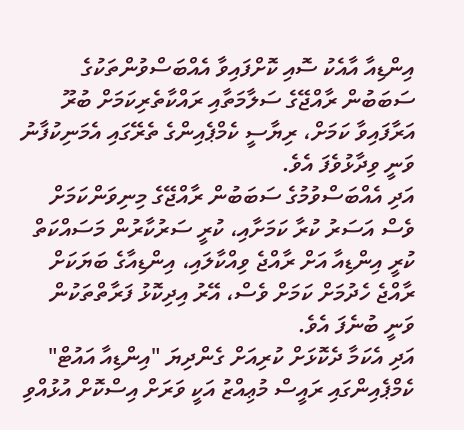އިންޑިއާ އާއެކު ސޮއި ކޮށްފައިވާ އެއްބަސްވުންތަކުގެ ސަބަބުން ރާއްޖޭގެ ސަލާމަތާއި ރައްކާތެރިކަމަށް ބުރޫ އަރާފައިވާ ކަމަށް، ރިޔާސީ ކެމްޕެއިންގެ ތެރޭގައި އެމަނިކުފާނު ވަނީ ވިދާޅުވެފަ އެވެ.
އަދި އެއްބަސްވުމުގެ ސަބަބުން ރާއްޖޭގެ މިނިވަންކަމަށް ވެސް އަސަރު ކުރާ ކަމަށާއި، ކުރީ ސަރުކާރުން މަސައްކަތް ކުރީ އިންޑިއާ އަށް ރާއްޖެ ވިއްކާލައި، އިންޑިއާގެ ބަޔަކަށް ރާއްޖެ ހެދުމަށް ކަމަށް ވެސް، އޭރު އިދިކޮޅު ފަރާތްތަކުން ވަނީ ބުނެފަ އެވެ.
އަދި އެކަމާ ދެކޮޅަށް ކުރިއަށް ގެންދިޔަ "އިންޑިއާ އައުޓް" ކެމްޕެއިންގައި ރައީސް މުޢިއްޒު އަކީ ވަރަށް އިސްކޮށް އުޅުއްވި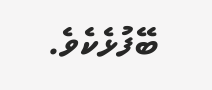ބޭފުޅެކެވެ.